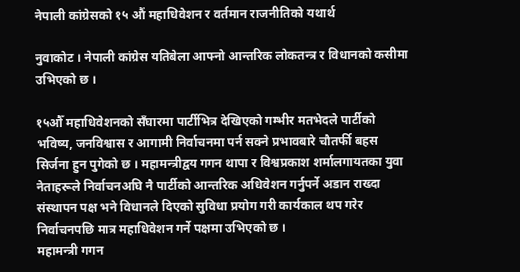नेपाली कांग्रेसको १५ औं महाधिवेशन र वर्तमान राजनीतिको यथार्थ

नुवाकोट । नेपाली कांग्रेस यतिबेला आफ्नो आन्तरिक लोकतन्त्र र विधानको कसीमा उभिएको छ ।

१५औँ महाधिवेशनको सँघारमा पार्टीभित्र देखिएको गम्भीर मतभेदले पार्टीको भविष्य, जनविश्वास र आगामी निर्वाचनमा पर्न सक्ने प्रभावबारे चौतर्फी बहस सिर्जना हुन पुगेको छ । महामन्त्रीद्वय गगन थापा र विश्वप्रकाश शर्मालगायतका युवा नेताहरूले निर्वाचनअघि नै पार्टीको आन्तरिक अधिवेशन गर्नुपर्ने अडान राख्दा संस्थापन पक्ष भने विधानले दिएको सुविधा प्रयोग गरी कार्यकाल थप गरेर निर्वाचनपछि मात्र महाधिवेशन गर्ने पक्षमा उभिएको छ ।
महामन्त्री गगन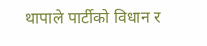थापाले पार्टीको विधान र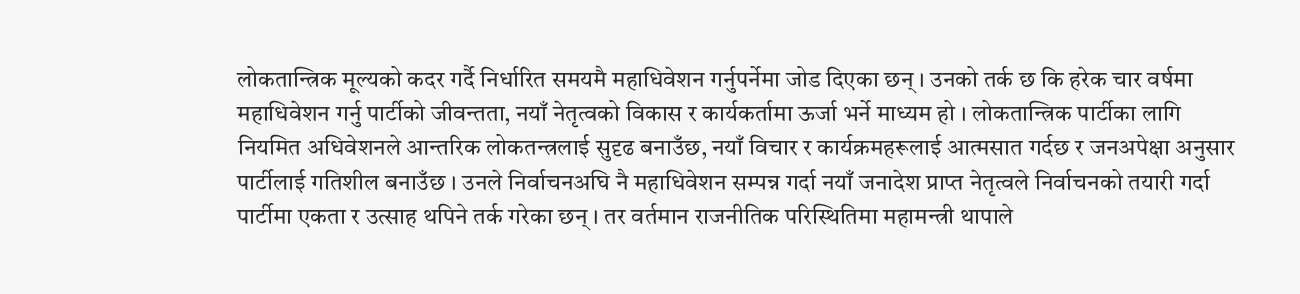लोकतान्त्रिक मूल्यको कदर गर्दै निर्धारित समयमै महाधिवेशन गर्नुपर्नेमा जोड दिएका छन् । उनको तर्क छ कि हरेक चार वर्षमा महाधिवेशन गर्नु पार्टीको जीवन्तता, नयाँ नेतृत्वको विकास र कार्यकर्तामा ऊर्जा भर्ने माध्यम हो । लोकतान्त्रिक पार्टीका लागि नियमित अधिवेशनले आन्तरिक लोकतन्त्रलाई सुदृढ बनाउँछ, नयाँ विचार र कार्यक्रमहरूलाई आत्मसात गर्दछ र जनअपेक्षा अनुसार पार्टीलाई गतिशील बनाउँछ । उनले निर्वाचनअघि नै महाधिवेशन सम्पन्न गर्दा नयाँ जनादेश प्राप्त नेतृत्वले निर्वाचनको तयारी गर्दा पार्टीमा एकता र उत्साह थपिने तर्क गरेका छन् । तर वर्तमान राजनीतिक परिस्थितिमा महामन्त्री थापाले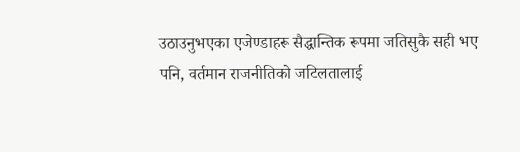उठाउनुभएका एजेण्डाहरू सैद्धान्तिक रूपमा जतिसुकै सही भए पनि, वर्तमान राजनीतिको जटिलतालाई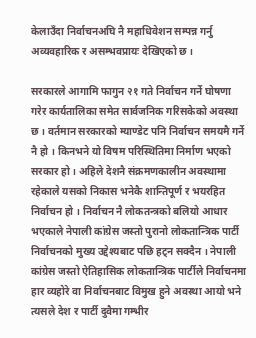केलाउँदा निर्वाचनअघि नै महाधिवेशन सम्पन्न गर्नु अव्यवहारिक र असम्भवप्रायः देखिएको छ ।

सरकारले आगामि फागुन २१ गते निर्वाचन गर्ने घोषणा गरेर कार्यतालिका समेत सार्वजनिक गरिसकेको अवस्था छ । वर्तमान सरकारको म्याण्डेट पनि निर्वाचन समयमै गर्ने नै हो । किनभने यो विषम परिस्थितिमा निर्माण भएको सरकार हो । अहिले देशनै संक्रमणकालीन अवस्थामा रहेकाले यसको निकास भनेकै शान्तिपूर्ण र भयरहित निर्वाचन हो । निर्वाचन नै लोकतन्त्रको बलियो आधार भएकाले नेपाली कांग्रेस जस्तो पुरानो लोकतान्त्रिक पार्टी निर्वाचनको मुख्य उद्देश्यबाट पछि हट्न सक्दैन । नेपाली कांग्रेस जस्तो ऐतिहासिक लोकतान्त्रिक पार्टीले निर्वाचनमा हार व्यहोरे वा निर्वाचनबाट विमुख हुने अवस्था आयो भने त्यसले देश र पार्टी दुवैमा गम्भीर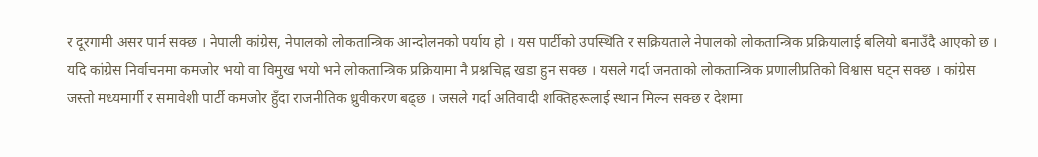र दूरगामी असर पार्न सक्छ । नेपाली कांग्रेस, नेपालको लोकतान्त्रिक आन्दोलनको पर्याय हो । यस पार्टीको उपस्थिति र सक्रियताले नेपालको लोकतान्त्रिक प्रक्रियालाई बलियो बनाउँदै आएको छ ।
यदि कांग्रेस निर्वाचनमा कमजोर भयो वा विमुख भयो भने लोकतान्त्रिक प्रक्रियामा नै प्रश्नचिह्न खडा हुन सक्छ । यसले गर्दा जनताको लोकतान्त्रिक प्रणालीप्रतिको विश्वास घट्न सक्छ । कांग्रेस जस्तो मध्यमार्गी र समावेशी पार्टी कमजोर हुँदा राजनीतिक ध्रुवीकरण बढ्छ । जसले गर्दा अतिवादी शक्तिहरूलाई स्थान मिल्न सक्छ र देशमा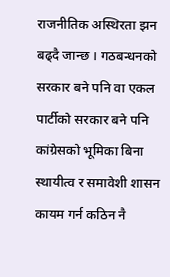राजनीतिक अस्थिरता झन बढ्दै जान्छ । गठबन्धनको सरकार बने पनि वा एकल पार्टीको सरकार बने पनि कांग्रेसको भूमिका बिना स्थायीत्व र समावेशी शासन कायम गर्न कठिन नै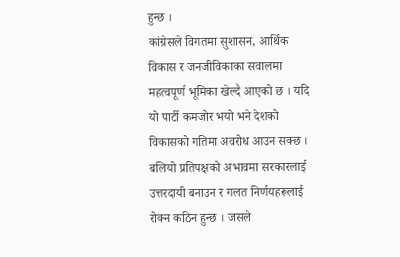हुन्छ ।
कांग्रेसले विगतमा सुशासन, आर्थिक विकास र जनजीविकाका सवालमा महत्वपूर्ण भूमिका खेल्दै आएको छ । यदि यो पार्टी कमजोर भयो भने देशको विकासको गतिमा अवरोध आउन सक्छ । बलियो प्रतिपक्षको अभावमा सरकारलाई उत्तरदायी बनाउन र गलत निर्णयहरूलाई रोक्न कठिन हुन्छ । जसले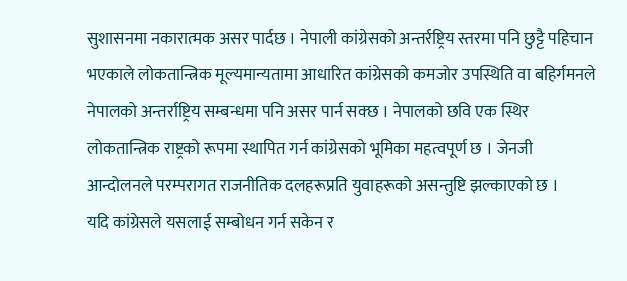सुशासनमा नकारात्मक असर पार्दछ । नेपाली कांग्रेसको अन्तर्रष्ट्रिय स्तरमा पनि छुट्टै पहिचान भएकाले लोकतान्त्रिक मूल्यमान्यतामा आधारित कांग्रेसको कमजोर उपस्थिति वा बहिर्गमनले नेपालको अन्तर्राष्ट्रिय सम्बन्धमा पनि असर पार्न सक्छ । नेपालको छवि एक स्थिर लोकतान्त्रिक राष्ट्रको रूपमा स्थापित गर्न कांग्रेसको भूमिका महत्वपूर्ण छ । जेनजी आन्दोलनले परम्परागत राजनीतिक दलहरूप्रति युवाहरूको असन्तुष्टि झल्काएको छ ।
यदि कांग्रेसले यसलाई सम्बोधन गर्न सकेन र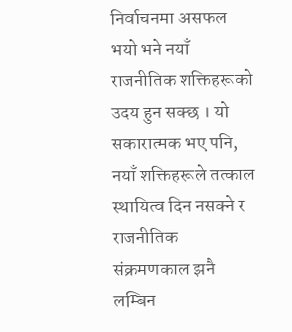निर्वाचनमा असफल भयो भने नयाँ राजनीतिक शक्तिहरूको उदय हुन सक्छ । यो सकारात्मक भए पनि, नयाँ शक्तिहरूले तत्काल स्थायित्व दिन नसक्ने र राजनीतिक संक्रमणकाल झनै लम्बिन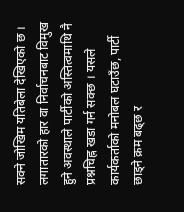सक्ने जोखिम यतिबेला देखिएको छ । लगातारको हार वा निर्वाचनबाट विमुख हुने अवस्थाले पार्टीको अस्तित्वमाथि नै प्रश्नचिह्न खडा गर्न सक्छ । यसले कार्यकर्ताको मनोबल घटाउँछ, पार्टी छाड्ने क्रम बढ्छ र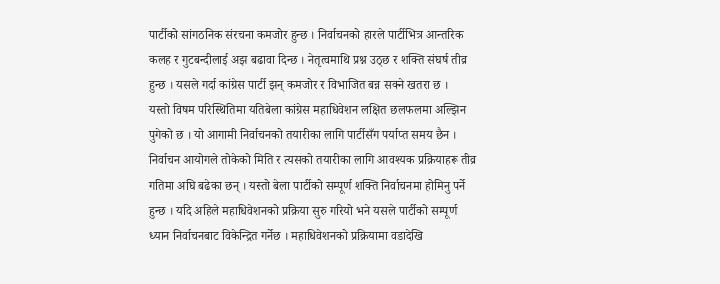पार्टीको सांगठनिक संरचना कमजोर हुन्छ । निर्वाचनको हारले पार्टीभित्र आन्तरिक कलह र गुटबन्दीलाई अझ बढावा दिन्छ । नेतृत्वमाथि प्रश्न उठ्छ र शक्ति संघर्ष तीव्र हुन्छ । यसले गर्दा कांग्रेस पार्टी झन् कमजोर र विभाजित बन्न सक्ने खतरा छ ।
यस्तो विषम परिस्थितिमा यतिबेला कांग्रेस महाधिवेशन लक्षित छलफलमा अल्झिन पुगेको छ । यो आगामी निर्वाचनको तयारीका लागि पार्टीसँग पर्याप्त समय छैन । निर्वाचन आयोगले तोकेको मिति र त्यसको तयारीका लागि आवश्यक प्रक्रियाहरू तीव्र गतिमा अघि बढेका छन् । यस्तो बेला पार्टीको सम्पूर्ण शक्ति निर्वाचनमा होमिनु पर्ने हुन्छ । यदि अहिले महाधिवेशनको प्रक्रिया सुरु गरियो भने यसले पार्टीको सम्पूर्ण ध्यान निर्वाचनबाट विकेन्द्रित गर्नेछ । महाधिवेशनको प्रक्रियामा वडादेखि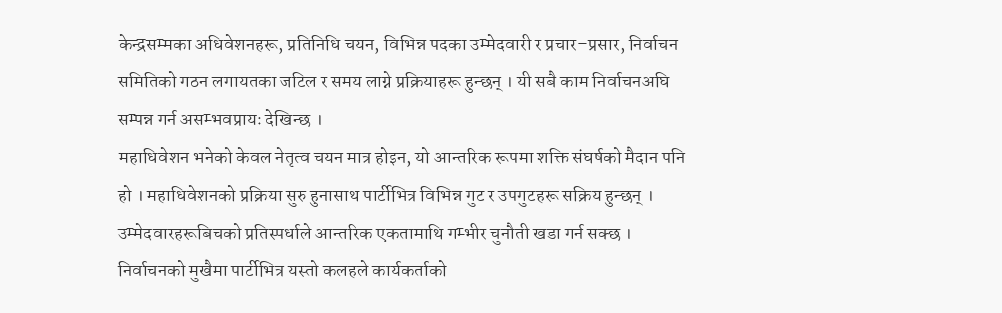केन्द्रसम्मका अधिवेशनहरू, प्रतिनिधि चयन, विभिन्न पदका उम्मेदवारी र प्रचार–प्रसार, निर्वाचन समितिको गठन लगायतका जटिल र समय लाग्ने प्रक्रियाहरू हुन्छन् । यी सबै काम निर्वाचनअघि सम्पन्न गर्न असम्भवप्रायः देखिन्छ ।
महाधिवेशन भनेको केवल नेतृत्व चयन मात्र होइन, यो आन्तरिक रूपमा शक्ति संघर्षको मैदान पनि हो । महाधिवेशनको प्रक्रिया सुरु हुनासाथ पार्टीभित्र विभिन्न गुट र उपगुटहरू सक्रिय हुन्छन् । उम्मेदवारहरूबिचको प्रतिस्पर्धाले आन्तरिक एकतामाथि गम्भीर चुनौती खडा गर्न सक्छ । निर्वाचनको मुखैमा पार्टीभित्र यस्तो कलहले कार्यकर्ताको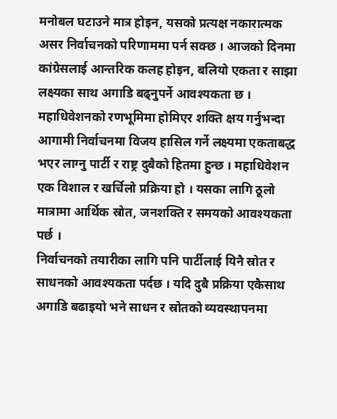मनोबल घटाउने मात्र होइन, यसको प्रत्यक्ष नकारात्मक असर निर्वाचनको परिणाममा पर्न सक्छ । आजको दिनमा कांग्रेसलाई आन्तरिक कलह होइन, बलियो एकता र साझा लक्ष्यका साथ अगाडि बढ्नुपर्ने आवश्यकता छ । महाधिवेशनको रणभूमिमा होमिएर शक्ति क्षय गर्नुभन्दा आगामी निर्वाचनमा विजय हासिल गर्ने लक्ष्यमा एकताबद्ध भएर लाग्नु पार्टी र राष्ट्र दुबैको हितमा हुन्छ । महाधिवेशन एक विशाल र खर्चिलो प्रक्रिया हो । यसका लागि ठूलो मात्रामा आर्थिक स्रोत, जनशक्ति र समयको आवश्यकता पर्छ ।
निर्वाचनको तयारीका लागि पनि पार्टीलाई यिनै स्रोत र साधनको आवश्यकता पर्दछ । यदि दुबै प्रक्रिया एकैसाथ अगाडि बढाइयो भने साधन र स्रोतको व्यवस्थापनमा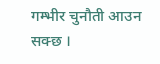गम्भीर चुनौती आउन सक्छ ।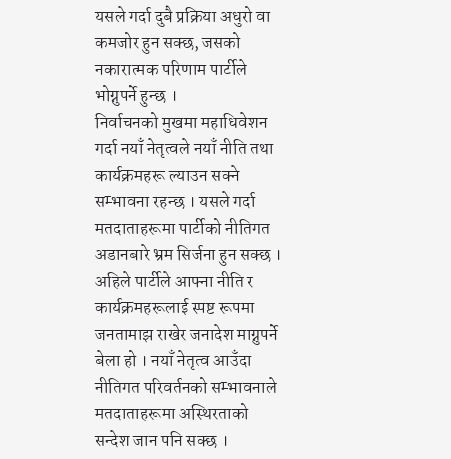यसले गर्दा दुबै प्रक्रिया अधुरो वा कमजोर हुन सक्छ, जसको नकारात्मक परिणाम पार्टीले भोग्नुपर्ने हुन्छ ।
निर्वाचनको मुखमा महाधिवेशन गर्दा नयाँ नेतृत्वले नयाँ नीति तथा कार्यक्रमहरू ल्याउन सक्ने सम्भावना रहन्छ । यसले गर्दा मतदाताहरूमा पार्टीको नीतिगत अडानबारे भ्रम सिर्जना हुन सक्छ । अहिले पार्टीले आफ्ना नीति र कार्यक्रमहरूलाई स्पष्ट रूपमा जनतामाझ राखेर जनादेश माग्नुपर्ने बेला हो । नयाँ नेतृत्व आउँदा नीतिगत परिवर्तनको सम्भावनाले मतदाताहरूमा अस्थिरताको सन्देश जान पनि सक्छ ।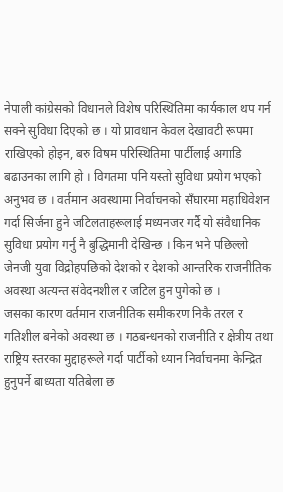नेपाली कांग्रेसको विधानले विशेष परिस्थितिमा कार्यकाल थप गर्न सक्ने सुविधा दिएको छ । यो प्रावधान केवल देखावटी रूपमा राखिएको होइन, बरु विषम परिस्थितिमा पार्टीलाई अगाडि बढाउनका लागि हो । विगतमा पनि यस्तो सुविधा प्रयोग भएको अनुभव छ । वर्तमान अवस्थामा निर्वाचनको सँघारमा महाधिवेशन गर्दा सिर्जना हुने जटिलताहरूलाई मध्यनजर गर्दै यो संवैधानिक सुविधा प्रयोग गर्नु नै बुद्धिमानी देखिन्छ । किन भने पछिल्लो जेनजी युवा विद्रोहपछिको देशको र देशको आन्तरिक राजनीतिक अवस्था अत्यन्त संवेदनशील र जटिल हुन पुगेको छ ।
जसका कारण वर्तमान राजनीतिक समीकरण निकै तरल र गतिशील बनेको अवस्था छ । गठबन्धनको राजनीति र क्षेत्रीय तथा राष्ट्रिय स्तरका मुद्दाहरूले गर्दा पार्टीको ध्यान निर्वाचनमा केन्द्रित हुनुपर्ने बाध्यता यतिबेला छ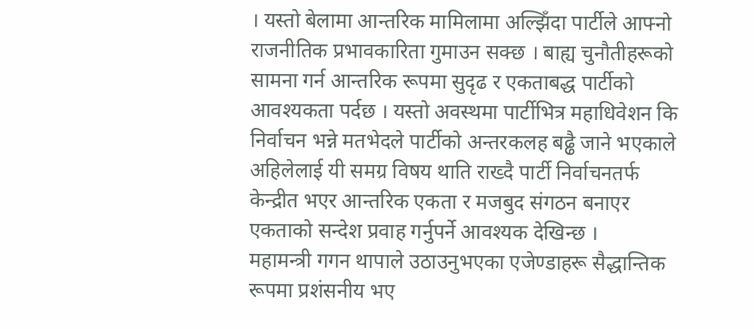। यस्तो बेलामा आन्तरिक मामिलामा अल्झिँदा पार्टीले आफ्नो राजनीतिक प्रभावकारिता गुमाउन सक्छ । बाह्य चुनौतीहरूको सामना गर्न आन्तरिक रूपमा सुदृढ र एकताबद्ध पार्टीको आवश्यकता पर्दछ । यस्तो अवस्थमा पार्टीभित्र महाधिवेशन कि निर्वाचन भन्ने मतभेदले पार्टीको अन्तरकलह बढ्ढै जाने भएकाले अहिलेलाई यी समग्र विषय थाति राख्दै पार्टी निर्वाचनतर्फ केन्द्रीत भएर आन्तरिक एकता र मजबुद संगठन बनाएर एकताको सन्देश प्रवाह गर्नुपर्ने आवश्यक देखिन्छ ।
महामन्त्री गगन थापाले उठाउनुभएका एजेण्डाहरू सैद्धान्तिक रूपमा प्रशंसनीय भए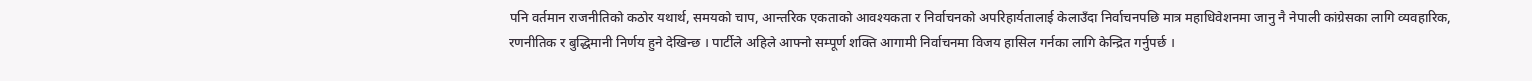पनि वर्तमान राजनीतिको कठोर यथार्थ, समयको चाप, आन्तरिक एकताको आवश्यकता र निर्वाचनको अपरिहार्यतालाई केलाउँदा निर्वाचनपछि मात्र महाधिवेशनमा जानु नै नेपाली कांग्रेसका लागि व्यवहारिक, रणनीतिक र बुद्धिमानी निर्णय हुने देखिन्छ । पार्टीले अहिले आफ्नो सम्पूर्ण शक्ति आगामी निर्वाचनमा विजय हासिल गर्नका लागि केन्द्रित गर्नुपर्छ ।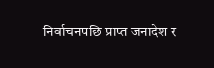निर्वाचनपछि प्राप्त जनादेश र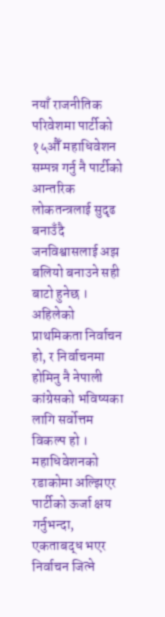नयाँ राजनीतिक परिवेशमा पार्टीको १५औँ महाधिवेशन सम्पन्न गर्नु नै पार्टीको आन्तरिक लोकतन्त्रलाई सुदृढ बनाउँदै जनविश्वासलाई अझ बलियो बनाउने सही बाटो हुनेछ । अहिलेको प्राथमिकता निर्वाचन हो, र निर्वाचनमा होमिनु नै नेपाली कांग्रेसको भविष्यका लागि सर्वोत्तम विकल्प हो ।
महाधिवेशनको रडाकोमा अल्झिएर पार्टीको ऊर्जा क्षय गर्नुभन्दा, एकताबद्ध भएर निर्वाचन जित्ने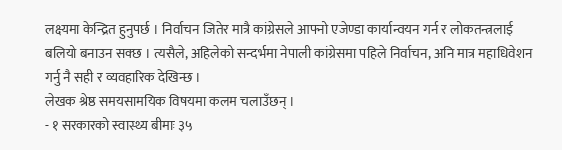लक्ष्यमा केन्द्रित हुनुपर्छ । निर्वाचन जितेर मात्रै कांग्रेसले आफ्नो एजेण्डा कार्यान्वयन गर्न र लोकतन्त्रलाई बलियो बनाउन सक्छ । त्यसैले, अहिलेको सन्दर्भमा नेपाली कांग्रेसमा पहिले निर्वाचन, अनि मात्र महाधिवेशन गर्नु नै सही र व्यवहारिक देखिन्छ ।
लेखक श्रेष्ठ समयसामयिक विषयमा कलम चलाउँछन् ।
- १ सरकारको स्वास्थ्य बीमाः ३५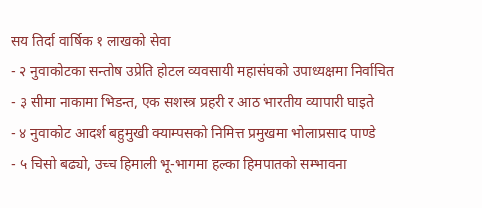सय तिर्दा वार्षिक १ लाखको सेवा
- २ नुवाकोटका सन्तोष उप्रेति होटल व्यवसायी महासंघको उपाध्यक्षमा निर्वाचित
- ३ सीमा नाकामा भिडन्त, एक सशस्त्र प्रहरी र आठ भारतीय व्यापारी घाइते
- ४ नुवाकोट आदर्श बहुमुखी क्याम्पसको निमित्त प्रमुखमा भोलाप्रसाद पाण्डे
- ५ चिसो बढ्यो, उच्च हिमाली भू-भागमा हल्का हिमपातको सम्भावना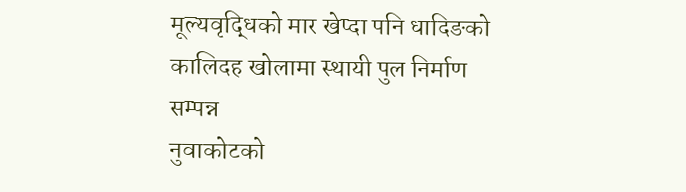मूल्यवृद्धिको मार खेप्दा पनि धादिङको कालिदह खोलामा स्थायी पुल निर्माण सम्पन्न
नुवाकोटको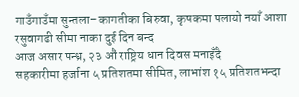गाउँगाउँमा सुन्तला–कागतीका बिरुवा, कृषकमा पलायो नयाँ आशा
रसुवागढी सीमा नाका दुई दिन बन्द
आज असार पन्ध्र, २३ औं राष्ट्रिय धान दिवस मनाइँदै
सहकारीमा हर्जाना ५ प्रतिशतमा सीमित, लाभांश १५ प्रतिशतभन्दा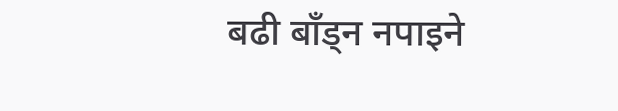बढी बाँड्न नपाइने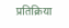प्रतिक्रिया